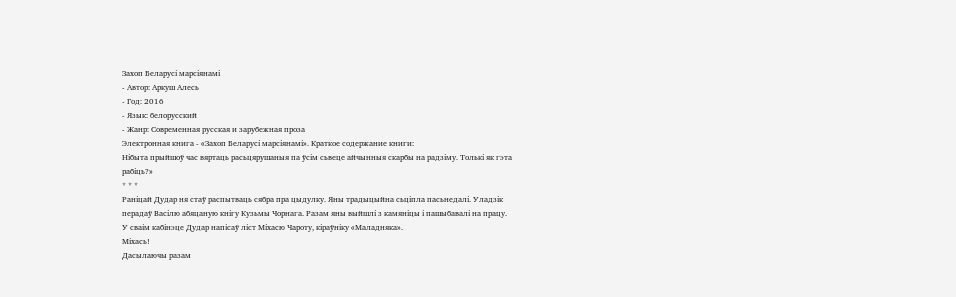Захоп Беларусі марсіянамі
- Автор: Аркуш Алесь
- Год: 2016
- Язык: белорусский
- Жанр: Современная русская и зарубежная проза
Электронная книга - «Захоп Беларусі марсіянамі». Краткое содержание книги:
Нібыта прыйшоў час вяртаць расьцярушаныя па ўсім сьвеце айчынныя скарбы на радзіму. Толькі як гэта рабіць?»
* * *
Раніцай Дудар ня стаў распытваць сябра пра цыдулку. Яны традыцыйна сьціпла пасьнедалі. Уладзік перадаў Васілю абяцаную кнігу Кузьмы Чорнага. Разам яны выйшлі з камяніцы і пашыбавалі на працу.
У сваім кабінэце Дудар напісаў ліст Міхасю Чароту, кіраўніку «Маладняка».
Міхась!
Дасылаючы разам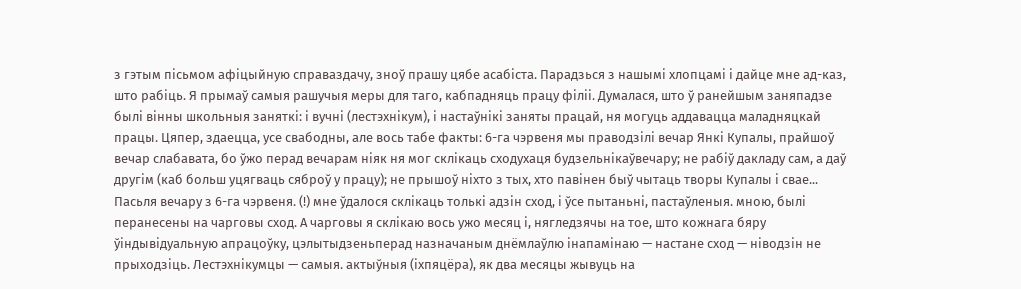з гэтым пісьмом афіцыйную справаздачу, зноў прашу цябе асабіста. Парадзься з нашымі хлопцамі і дайце мне ад-каз, што рабіць. Я прымаў самыя рашучыя меры для таго, кабпадняць працу філіі. Думалася, што ў ранейшым заняпадзе былі вінны школьныя заняткі: і вучні (лестэхнікум), і настаўнікі заняты працай, ня могуць аддавацца маладняцкай працы. Цяпер, здаецца, усе свабодны, але вось табе факты: 6-га чэрвеня мы праводзілі вечар Янкі Купалы, прайшоў
вечар слабавата, бо ўжо перад вечарам ніяк ня мог склікаць сходухаця будзельнікаўвечару; не рабіў дакладу сам, а даў другім (каб больш уцягваць сяброў у працу); не прышоў ніхто з тых, хто павінен быў чытаць творы Купалы і свае... Пасьля вечару з 6-га чэрвеня. (!) мне ўдалося склікаць толькі адзін сход, і ўсе пытаньні, пастаўленыя. мною, былі перанесены на чарговы сход. А чарговы я склікаю вось ужо месяц і, нягледзячы на тое, што кожнага бяру ўіндывідуальную апрацоўку, цэлытыдзеньперад назначаным днёмлаўлю інапамінаю — настане сход — ніводзін не прыходзіць. Лестэхнікумцы — самыя. актыўныя (іхпяцёра), як два месяцы жывуць на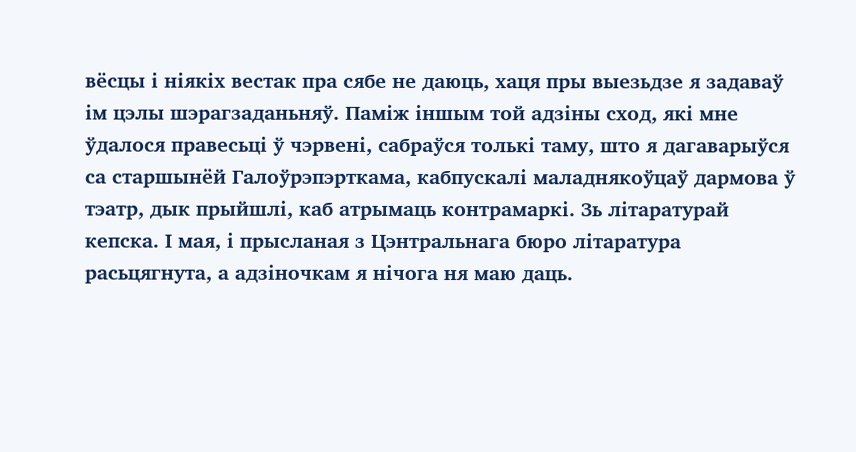вёсцы і ніякіх вестак пра сябе не даюць, хаця пры выезьдзе я задаваў ім цэлы шэрагзаданьняў. Паміж іншым той адзіны сход, які мне ўдалося правесьці ў чэрвені, сабраўся толькі таму, што я дагаварыўся са старшынёй Галоўрэпэрткама, кабпускалі маладнякоўцаў дармова ў тэатр, дык прыйшлі, каб атрымаць контрамаркі. Зь літаратурай кепска. І мая, і прысланая з Цэнтральнага бюро літаратура расьцягнута, а адзіночкам я нічога ня маю даць.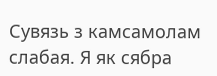Сувязь з камсамолам слабая. Я як сябра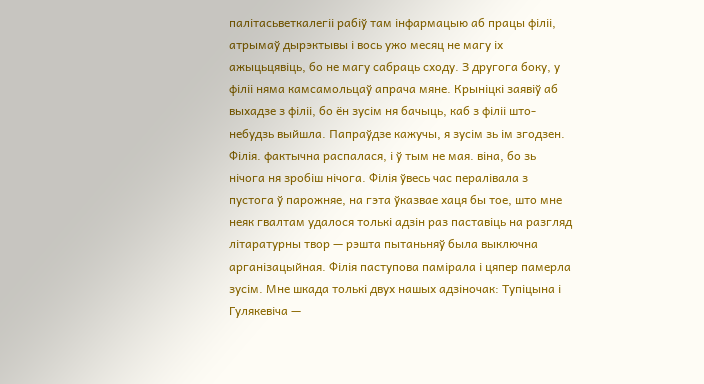палітасьветкалегіі рабіў там інфармацыю аб працы філіі, атрымаў дырэктывы і вось ужо месяц не магу іх ажыцьцявіць, бо не магу сабраць сходу. З другога боку, у філіі няма камсамольцаў апрача мяне. Крыніцкі заявіў аб выхадзе з філіі, бо ён зусім ня бачыць, каб з філіі што-небудзь выйшла. Папраўдзе кажучы, я зусім зь ім згодзен.
Філія. фактычна распалася, і ў тым не мая. віна, бо зь нічога ня зробіш нічога. Філія ўвесь час пералівала з пустога ў парожняе, на гэта ўказвае хаця бы тое, што мне неяк гвалтам удалося толькі адзін раз паставіць на разгляд літаратурны твор — рэшта пытаньняў была выключна арганізацыйная. Філія паступова памірала і цяпер памерла зусім. Мне шкада толькі двух нашых адзіночак: Тупіцына і Гулякевіча —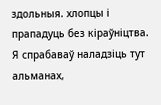здольныя. хлопцы і прападуць без кіраўніцтва. Я спрабаваў наладзіць тут альманах,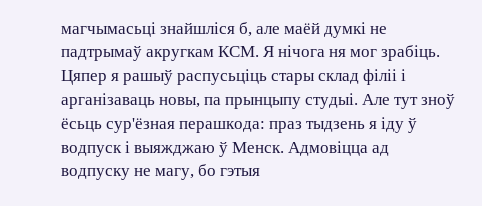магчымасьці знайшліся б, але маёй думкі не падтрымаў акругкам КСМ. Я нічога ня мог зрабіць. Цяпер я рашыў распусьціць стары склад філіі і арганізаваць новы, па прынцыпу студыі. Але тут зноў ёсьць сур'ёзная перашкода: праз тыдзень я іду ў водпуск і выяжджаю ў Менск. Адмовіцца ад водпуску не магу, бо гэтыя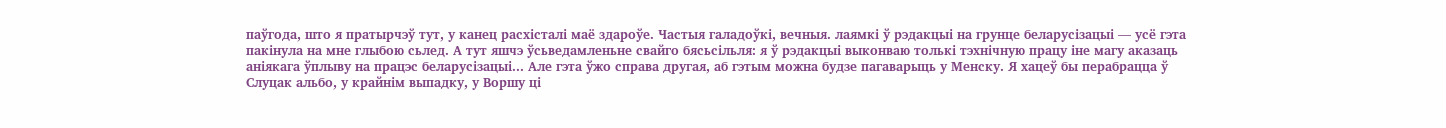паўгода, што я пратырчэў тут, у канец расхісталі маё здароўе. Частыя галадоўкі, вечныя. лаямкі ў рэдакцыі на грунце беларусізацыі — усё гэта пакінула на мне глыбою сьлед. А тут яшчэ ўсьведамленьне свайго бясьсільля: я ў рэдакцыі выконваю толькі тэхнічную працу іне магу аказаць аніякага ўплыву на працэс беларусізацыі... Але гэта ўжо справа другая, аб гэтым можна будзе пагаварыць у Менску. Я хацеў бы перабрацца ў Слуцак альбо, у крайнім выпадку, у Воршу ці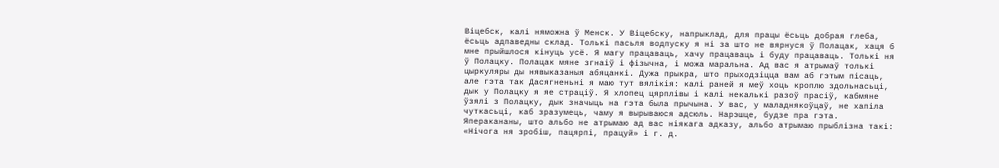Віцебск, калі няможна ў Менск. У Віцебску, напрыклад, для працы ёсьць добрая глеба, ёсьць адпаведны склад. Толькі пасьля водпуску я ні за што не вярнуся ў Полацак, хаця б мне прыйшлося кінуць усё. Я магу працаваць, хачу працаваць і буду працаваць. Толькі ня ў Полацку. Полацак мяне згнаіў і фізычна, і можа маральна. Ад вас я атрымаў толькі цыркуляры ды нявыказаныя абяцанкі. Дужа прыкра, што прыходзіцца вам аб гэтым пісаць, але гэта так Дасягненьні я маю тут вялікія: калі раней я меў хоць кроплю здольнасьці, дык у Полацку я яе страціў. Я хлопец цярплівы і калі некалькі разоў прасіў, кабмяне ўзялі з Полацку, дык значыць на гэта была прычына. У вас, у маладнякоўцаў, не хапіла чуткасьці, каб зразумець, чаму я вырываюся адсюль. Нарэшце, будзе пра гэта. Яперакананы, што альбо не атрымаю ад вас ніякага адказу, альбо атрымаю прыблізна такі: «Нічога ня зробіш, пацярпі, працуй» і г. д.